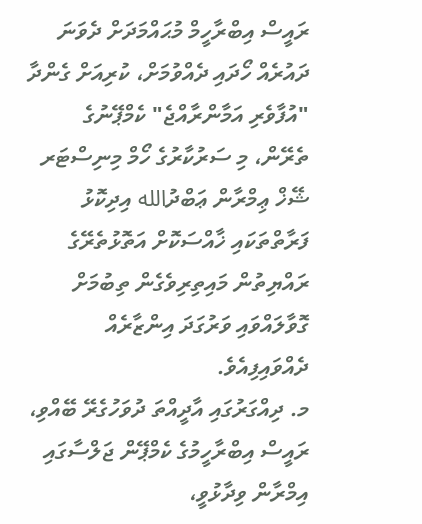ރައީސް އިބްރާހީމް މުޙައްމަދަށް ދެވަނަ ދައުރެއް ހޯދައި ދެއްވުމަށް، ކުރިއަށް ގެންދާ "އުފާވެރި އަމާންރާއްޖެ" ކެމްޕޭނުގެ ތެރޭން، މި ސަރުކާރުގެ ހޯމް މިނިސްޓަރ ޝޭޚް ޢިމްރާން ޢަބްދުالله އިދިކޮޅު ފަރާތްތަކައި ޚާއްސަކޮށް އަތޮޅުތެރޭގެ ރައްޔިތުން މައިތިރިވެގެން ތިބުމަށް ގޮވާލައްވައި ވަރުގަދަ އިންޒާރެއް ދެއްވައިފިއެވެ.
މ. ދިއްގަރުގައި އާދީއްތަ ދުވަހުގެރޭ ބޭއްވި، ރައީސް އިބްރާހީމުގެ ކެމްޕޭން ޖަލްސާގައި އިމްރާން ވިދާޅުވީ،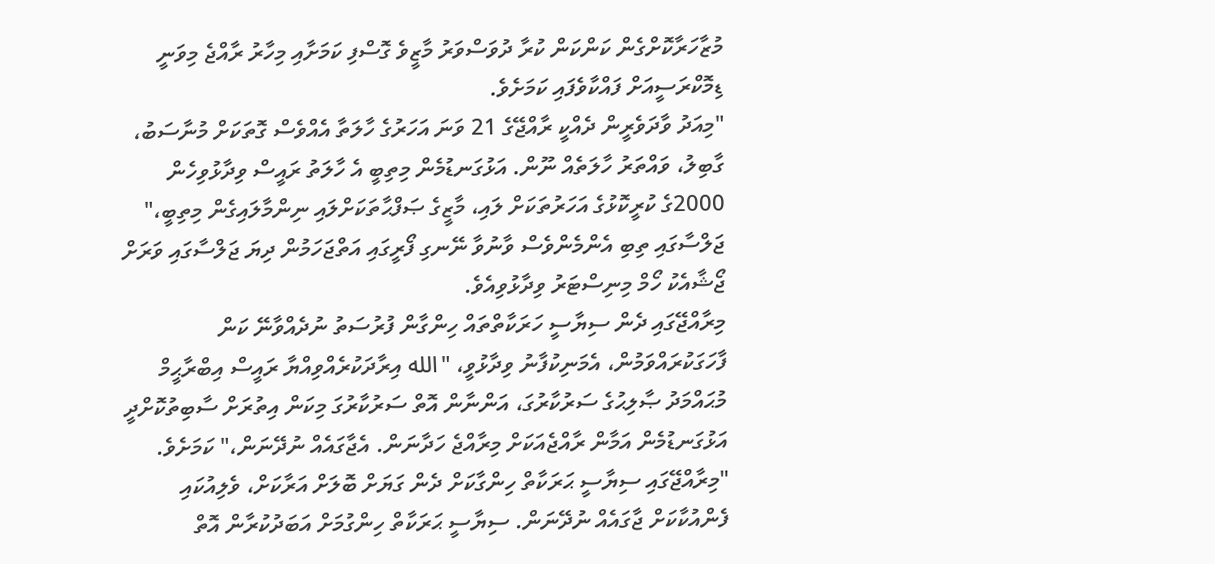މުޒާހަރާކޮށްގެން ކަންކަން ކުރާ ދުވަސްވަރު މާޒީވެ ގޮސްފި ކަމަށާއި މިހާރު ރާއްޖެ މިވަނީ ޑިމޮކްރަސީއަށް ފައްކާވެފައި ކަމަށެވެ.
"މިއަދު ވާދަވެރީން ދެއްކީ ރާއްޖޭގެ 21 ވަނަ އަހަރުގެ ހާލަތާ އެއްވެސް ގޮތަކަށް މުނާސަބު، ގާބިލު، ވައްތަރު ހާލަތެއް ނޫން. އަޅުގަނޑުމެން މިތިބީ އެ ހާލަތު ރައީސް ވިދާޅުވިހެން 2000ގެ ކުރީކޮޅުގެ އަހަރުތަކަށް ލައި، މާޒީގެ ޞަފްޙާތަކަށްލައި ނިންމާލައިގެން މިތިބީ،" ޖަލްސާގައި ތިބި އެންމެންވެސް ވާނުވާ ނޭނގި ފޯރީގައި އަތްޖަހަމުން ދިޔަ ޖަލްސާގައި ވަރަށް ޖޯޝާއެކު ހޯމް މިނިސްޓަރު ވިދާޅުވިއެވެ.
މިރާއްޖޭގައި ދެން ސިޔާސީ ހަރަކާތްތައް ހިންގާން ފުރުސަތު ނުދެއްވާނޭ ކަން ފާހަގަކުރައްވަމުން، އެމަނިކުފާނު ވިދާޅުވީ، "الله އިރާދަކުރެއްވިއްޔާ ރައީސް އިބްރާޙީމް މުޙައްމަދު ޞާލިޙުގެ ސަރުކާރުގަ، އަންނާން އޮތް ސަރުކާރުގަ މިކަން އިތުރަށް ސާބިތުކޮށްދީ އަޅުގަނޑުމެން އަމާން ރާއްޖެއަކަށް މިރާއްޖެ ހަދާނަން. އެޖާގައެއް ނުދޭނަން،" ކަމަށެވެ.
"މިރާއްޖޭގައި ސިޔާސީ ޙަރަކާތް ހިންގާކަށް ދެން ގަޔަށް ބޮލަށް އަރާކަށް، ވެލިއުކައި ފެންއުކާކަށް ޖާގައެއް ނުދޭނަން. ސިޔާސީ ޙަރަކާތް ހިންގުމަށް އަބަދުކުރާން އޮތް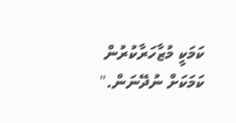ކަމަކީ މުޒާހަރާކުރުން ކަމަކަށް ނުދޭނަން."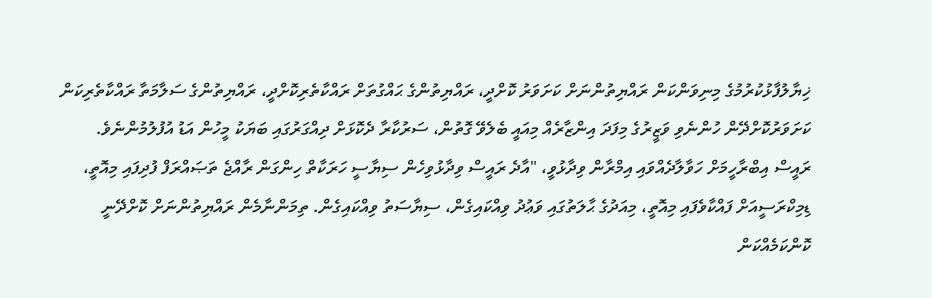ޚިޔާލުފާޅުކުރުމުގެ މިނިވަންކަން ރައްޔިތުންނަށް ކަށަވަރު ކޮށްދީ، ރައްޔިތުންގެ ޙައްގުތަށް ރައްކާތެރިކޮށްދީ، ރައްޔިތުންގެ ސަލާމަތާ ރައްކާތެރިކަން ކަށަވަރުކޮށްދޭން ހުންނެވި ވަޒީރުގެ މިފަދަ އިންޒާރެއް މިއައީ ބެލެވޭ ގޮތުން، ސަރުކާރާ ދެކޮޅަށް ދިއްގަރުގައި ބަޔަކު މީހުން އަޑު އުފުލުމުންނެވެ.
ރައީސް އިބްރާހީމަށް ހަވާލާދެއްވައި އިމްރާން ވިދާޅުވީ، "އާދެ ރައީސް ވިދާޅުވިހެން ސިޔާސީ ހަރަކާތް ހިންގަން ރާއްޖެ ތަޞައްރަފް ފުދިފައި މިއޮތީ، ޑިމިކްރަސީއަށް ފައްކާވެފައި މިއޮތީ، މިއަދުގެ ޙާލަތުގައި ވަޢުދު ވިއްކައިގެން، ސިޔާސަތު ވިއްކައިގެން. ތިމަންނާމެން ރައްޔިތުންނަށް ކޮށްދޭނީ ކޮންކަމެއްކަން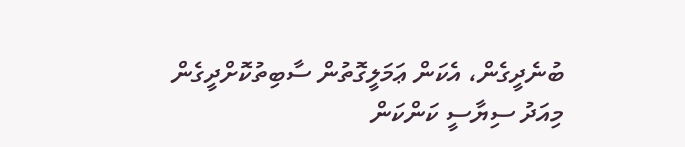ބުނެދީގެން، އެކަން ޢަމަލީގޮތުން ސާބިތުކޮށްދީގެން މިއަދު ސިޔާސީ ކަންކަން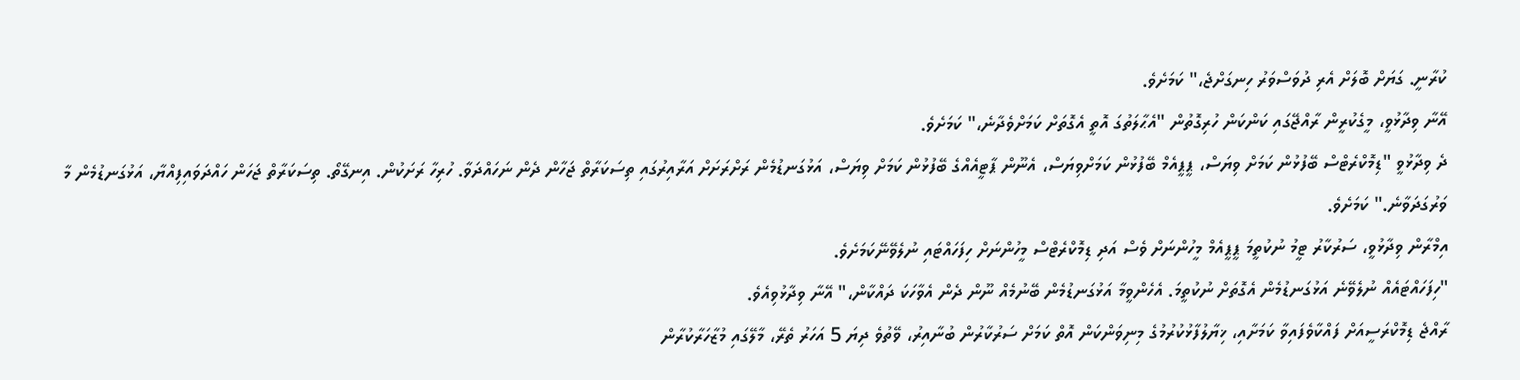ކުރާނީ. ގަޔަށް ބޮލަށް އެރި ދުވަސްވަރު ހިނގަށްޖެ،" ކަމަށެވެ.
އޭނާ ވިދާޅުވީ، މީގެކުރީން ރާއްޖޭގައި ކަންކަން ހުރިގޮތުން "އެޙާލަތުގަ އޮތީ އެގޮތަށް ކަމަށްވެދާނެ،" ކަމަށެވެ.
ދެ ވިދާޅުވީ "ޑިމޮކްރެޓްސް ބޭފުޅުން ކަމަށް ވިޔަސް، ޕީޕީއެމް ބޭފުޅުން ކަމަށްވިޔަސް، އެނޫން ޕާޓީއެއްގެ ބޭފުޅުން ކަމަށް ވިޔަސް، އަޅުގަނޑުމެން ރަށްރަށަށް އަރާއިރުގައި ތިސަކަރާތް ޖަހާން ދެން ނަހައްދަވާ. ހުރިހާ ރަށަކުން. އިނގޭތޯ. ތިސަކަރާތް ޖަހަން ހައްދަވައިފިއްޔާ، އަޅުގަނޑުމެން މާ ވަރުގަދަވާނެ." ކަމަށެވެ.
އިމްރާން ވިދާޅުވީ، ސަރުކާރު ޓީމު ނުކުތީމަ ޕީޕީއެމް މީހުންނަށް ވެސް އަދި ޑިމޮކްރެޓްސް މީހުންނަށް ހިފަހައްޓައި ނުލެވޭނޭކަމަށެވެ.
"ހިފަހައްޓައެއް ނުލެވޭނެ އަޅުގަނޑުމެން އެގޮތަށް ނުކުތީމަ. އެހެންވީމާ އަޅުގަނޑުމެން ބޭނުމެއް ނޫން ދެން އެވާހަކަ ދައްކާން،" އޭނާ ވިދާޅުވިއެވެ.
ރާއްޖެ ޑިމޮކްރަސީއަށް ފައްކާވެފައިވާ ކަމަށާއި، ޚިޔާލުފާޅުކުރުމުގެ މިނިވަންކަން އޮތް ކަމަށް ސަރުކާރުން ބުނާއިރު، ވޭތުވެ ދިޔަ 5 އަހަރު ތެރޭ، މާލޭގައި މުޒާހަރާކުރާން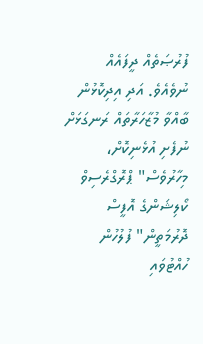ފުރުޞަތެއް ދީފައެއް ނުވެއެވެ. އަދި އިދިކޮޅުން ބާއްވާ މުޒާހަރާތައް ރަނގަޅަށް ނުފެށި އުޅެނިކޮށް، މިހާރުވެސް" ޕްރޮގްރެސިވް ކޯލިޝަންގެ އޮފީސް  ދޮރުމަތީން" ފުލުހުން ހުއްޓުވައި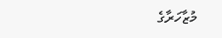މުޒާހަރާގެ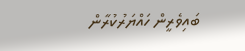ބައިވެރީން ހައްޔަރުކުރާން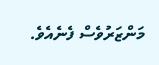މަންޒަރުވެސް ފެނެއެވެ.